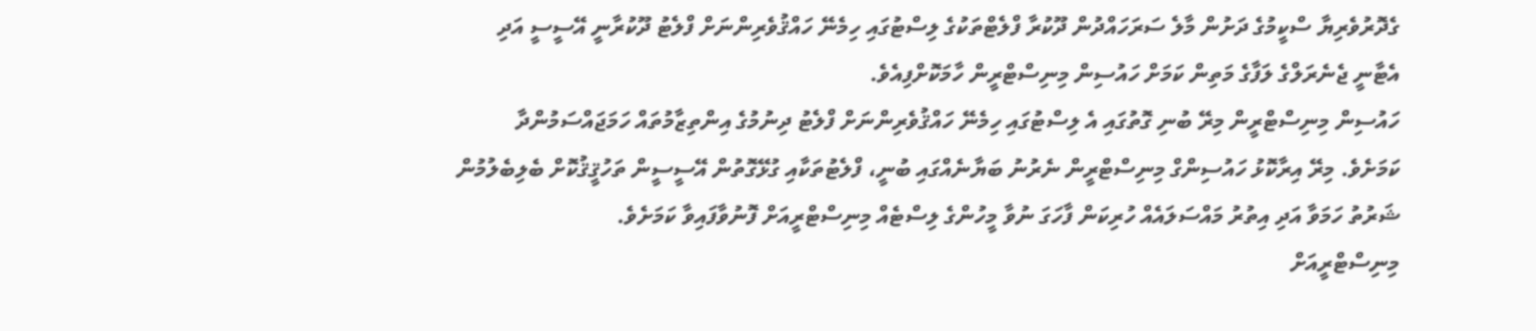ގެދޮރުވެރިޔާ ސްކީމުގެ ދަށުން މާލެ ސަރަހައްދުން ދޫކުރާ ފްލެޓްތަކުގެ ލިސްޓުގައި ހިމެނޭ ހައްޤުވެރިންނަށް ފްލެޓު ދޫކުރާނީ އޭސީސީ އަދި އެޓާނީ ޖެނެރަލްގެ ލަފާގެ މަތިން ކަމަށް ހައުސިން މިނިސްޓްރީން ހާމަކޮށްފިއެވެ.
ހައުސިން މިނިސްޓްރީން މިރޭ ބުނި ގޮތުގައި އެ ލިސްޓުގައި ހިމެނޭ ހައްޤުވެރިންނަށް ފްލެޓު ދިނުމުގެ އިންތިޒާމުތައް ހަމަޖައްސަމުންދާ ކަމަށެވެ. މިރޭ އިރާކޮޅު ހައުސިންގް މިނިސްޓްރީން ނެރުނު ބަޔާނެއްގައި ބުނީ، ފްލެޓުތަކާއި ގުޅޭގޮތުން އޭސީސީން ތަހުޤީޤުކޮށް ބެލިބެލުމުން ޝަރުތު ހަމަވާ އަދި އިތުރު މައްސަލައެއް ހުރިކަން ފާހަގަ ނުވާ މީހުންގެ ލިސްޓެއް މިނިސްޓްރީއަށް ފޮނުވާފައިވާ ކަމަށެވެ.
މިނިސްޓްރީއަށް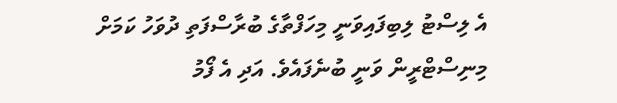އެ ލިސްޓު ލިބިފައިވަނީ މިހަފްތާގެ ބުރާސްފަތި ދުވަހު ކަމަށް މިނިސްޓްރީން ވަނީ ބުނެފައެވެ. އަދި އެ ފޯމު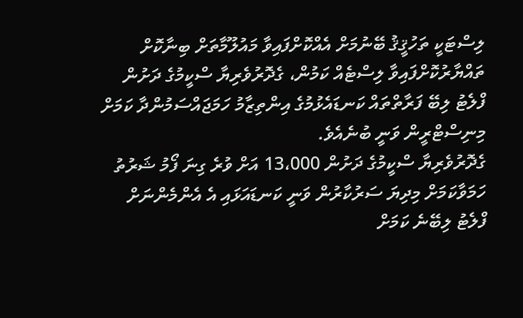ލިސްޓަކީ ތަހުޤީޤު ބޭނުމަށް އެއްކޮށްފައިވާ މައުލޫމާތަށް ބިނާކޮށް ތައްޔާރުކޮށްފައިވާ ލިސްޓެއް ކަމުން، ގެދޮރުވެރިޔާ ސްކީމުގެ ދަށުން ފްލެޓު ލިބޭ ފަރާތްތައް ކަނޑައެޅުމުގެ އިންތިޒާމު ހަމަޖައްސަމުންދާ ކަމަށް މިނިސްޓްރީން ވަނީ ބުނެއެވެ.
ގެދޮރުވެރިޔާ ސްކީމުގެ ދަށުން 13،000 އަށް ވުރެ ގިނަ ފޯމު ޝަރުތު ހަމަވާކަމަށް މިދިޔަ ސަރުކާރުން ވަނީ ކަނޑައަޅައި އެ އެންމެންނަށް ފްލެޓު ލިބޭނެ ކަމަށް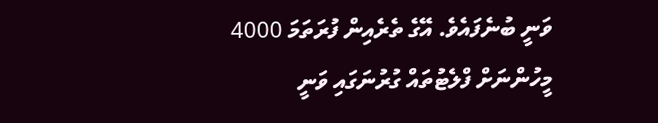ވަނީ ބުނެފައެވެ. އޭގެ ތެރެއިން ފުރަތަމަ 4000 މީހުންނަށް ފްލެޓުތައް ގުރުނަގައި ވަނީ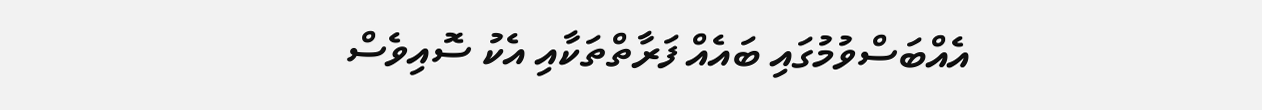އެއްބަސްވުމުގައި ބައެއް ފަރާތްތަކާއި އެކު ސޮއިވެސް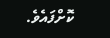ކޮށްފައެވެ.